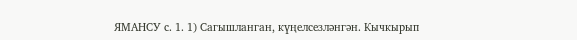ЯМАНСУ с. 1. 1) Сагышланган, күңелсезләнгән. Кычкырып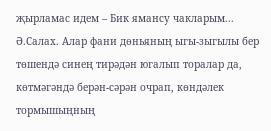җырламас идем – Бик ямансу чакларым... Ә.Салах. Алар фани дөньяның ыгы-зыгылы бер төшендә синең тирәдән югалып торалар да, көтмәгәндә берән-сәрән очрап, көндәлек тормышыңның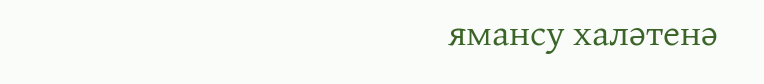ямансу халәтенә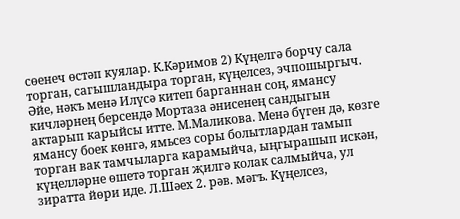сөенеч өстәп куялар. К.Кәримов 2) Күңелгә борчу сала торган, сагышландыра торган, күңелсез, эчпошыргыч. Әйе, нәкъ менә Илүсә китеп барганнан соң, ямансу кичләрнең берсендә Мортаза әнисенең сандыгын актарып карыйсы итте. М.Маликова. Менә бүген дә, көзге ямансу боек көнгә, ямьсез соры болытлардан тамып торган вак тамчыларга карамыйча, ыңгырашып искән, күңелләрне өшетә торган җилгә колак салмыйча, ул зиратта йөри иде. Л.Шәех 2. рәв. мәгъ. Күңелсез,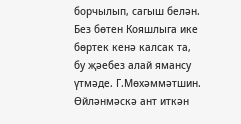борчылып, сагыш белән. Без бөтен Кояшлыга ике бөртек кенә калсак та, бу җәебез алай ямансу үтмәде. Г.Мөхәммәтшин. Өйләнмәскә ант иткән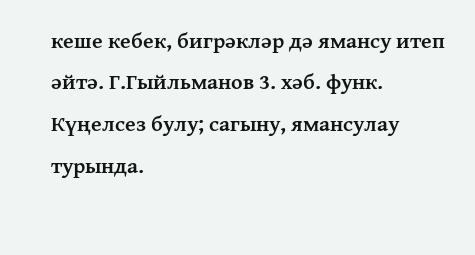кеше кебек, бигрәкләр дә ямансу итеп әйтә. Г.Гыйльманов 3. хәб. функ. Күңелсез булу; сагыну, ямансулау турында.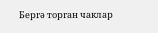Бергә торган чаклар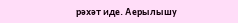рәхәт иде. Аерылышу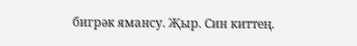бигрәк ямансу. Җыр. Син киттең.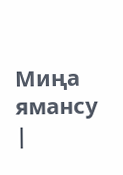Миңа ямансу |